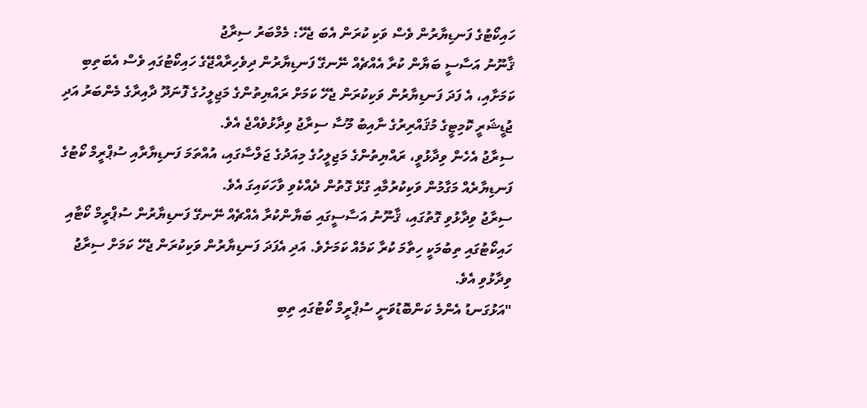ހައިކޯޓުގެ ފަނޑިޔާރުން ވެސް ވަކި ކުރަން އެބަ ޖެހޭ: މެމްބަރު ސިރާޖު
ޤާނޫނު އަސާސީ ބަޔާން ކުރާ އެއްޗެއް ނޭނގޭ ފަނޑިޔާރުން ދިވެހިރާއްޖޭގެ ހައިކޯޓުގައި ވެސް އެބަތިބި ކަމަށާއި، އެ ފަދަ ފަނޑިޔާރުން ވަކިކުރަން ޖެހޭ ކަމަށް ރައްޔިތުންގެ މަޖިލީހުގެ ފޮނަދޫ ދާއިރާގެ މެންބަރު އަދި ޖުޑީޝަރީ ކޮމިޓީގެ މުޤައްރިރުގެ ނާއިބު މޫސާ ސިރާޖު ވިދާޅުވެއްޖެ އެވެ.
ސިރާޖު އެހެން ވިދާޅުވީ، ރައްޔިތުންގެ މަޖިލީހުގެ މިއަދުގެ ޖަލްސާގައި، އުއްތަމަ ފަނޑިޔާރާއި ސުޕްރީމް ކޯޓުގެ ފަނޑިޔާރެއް މަގާމުން ވަކިކުރުމާއި ގުޅޭ ގޮތުން ދެއްކެވި ވާހަކައިގަ އެވެ.
ސިރާޖު ވިދާޅުވި ގޮތުގައި، ޤާނޫނު އަސާސީގައި ބަޔާންކުރާ އެއްޗެއް ނޭނގޭ ފަނޑިޔާރުން ސުޕްރީމް ކޯޓާއި ހައިކޯޓުގައި ތިބުމަކީ ހިތާމަ ކުރާ ކަމެއް ކަމަށެވެ. އަދި އެފަދަ ފަނޑިޔާރުން ވަކިކުރަން ޖެހޭ ކަމަށް ސިރާޖު ވިދާޅުވި އެވެ.
"އަޅުގަނޑު އެންމެ ކަންބޮޑުވަނީ ސުޕްރީމް ކޯޓުގައި ތިބި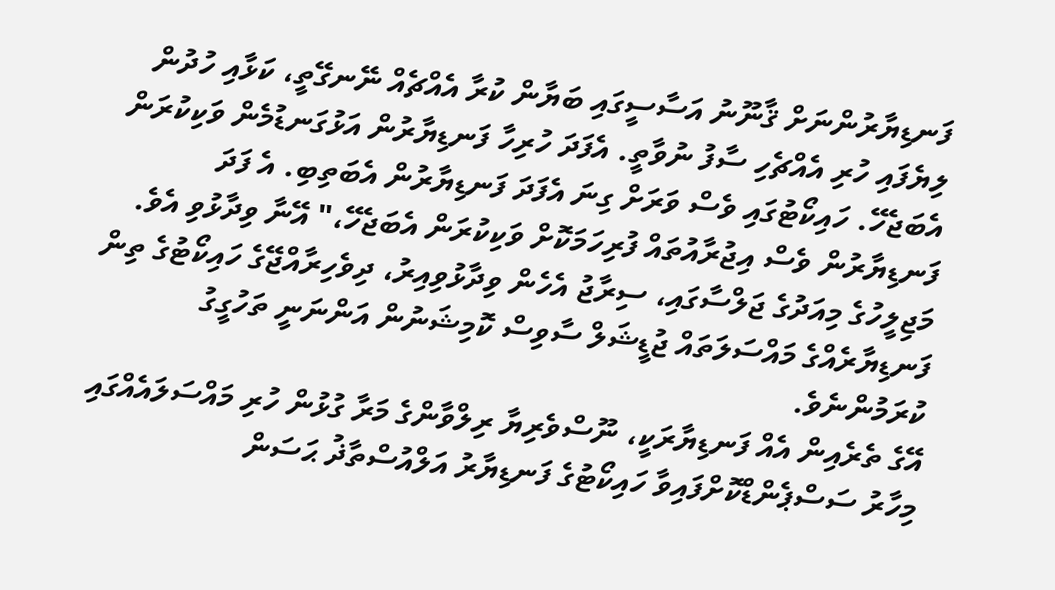ފަނޑިޔާރުންނަށް ޤާނޫނު އަސާސީގައި ބަޔާން ކުރާ އެއްޗެއް ނޭނގޭތީ، ކަޅާއި ހުދުން ލިޔެފައި ހުރި އެއްޗެހި ސާފު ނުވާތީ. އެފަދަ ހުރިހާ ފަނޑިޔާރުން އަޅުގަނޑުމެން ވަކިކުރަން އެބަޖެހޭ. ހައިކޯޓުގައި ވެސް ވަރަށް ގިނަ އެފަދަ ފަނޑިޔާރުން އެބަތިބި. އެ ފަދަ ފަނޑިޔާރުން ވެސް އިޖުރާއުތައް ފުރިހަމަކޮށް ވަކިކުރަން އެބަޖެހޭ،" އޭނާ ވިދާޅުވި އެވެ.
މަޖިލީހުގެ މިއަދުގެ ޖަލްސާގައި، ސިރާޖު އެހެން ވިދާޅުވިއިރު، ދިވެހިރާއްޖޭގެ ހައިކޯޓުގެ ތިން ފަނޑިޔާރެއްގެ މައްސަލަތައް ޖުޑީޝަލް ސާވިސް ކޮމިޝަނުން އަންނަނީ ތަހުގީގު ކުރަމުންނެވެ.
އޭގެ ތެރެއިން އެއް ފަނޑިޔާރަކީ، ނޫސްވެރިޔާ ރިލްވާންގެ މަރާ ގުޅުން ހުރި މައްސަލައެއްގައި މިހާރު ސަސްޕެންޑްކޮށްފައިވާ ހައިކޯޓުގެ ފަނޑިޔާރު އަލްއުސްތާޛު ޙަސަން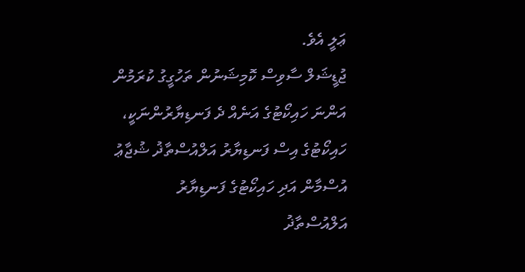ޢަލީ އެވެ.
ޖުޑީޝަލް ސާވިސް ކޮމިޝަނުން ތަހުގީގު ކުރަމުން އަންނަ ހައިކޯޓުގެ އަނެއް ދެ ފަނޑިޔާރުންނަކީ، ހައިކޯޓުގެ އިސް ފަނޑިޔާރު އަލްއުސްތާޛު ޝުޖާޢު އުސްމާން އަދި ހައިކޯޓުގެ ފަނޑިޔާރު އަލްއުސްތާޛު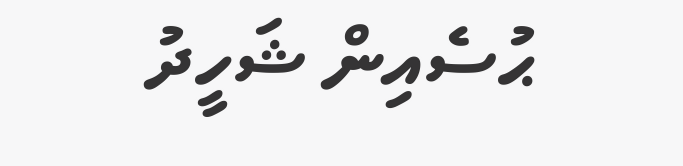ޙުސެއިން ޝަހީދު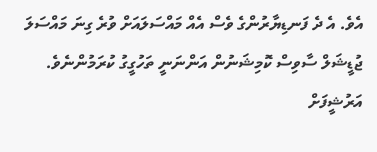އެވެ. އެ ދެ ފަނޑިޔާރުންގެ ވެސް އެއް މައްސަލައަށް ވުރެ ގިނަ މައްސަލަ ޖުޑީޝަލް ސާވިސް ކޮމިޝަނުން އަންނަނީ ތަހުގީގު ކުރަމުންނެވެ.
އަރުޝީފަށް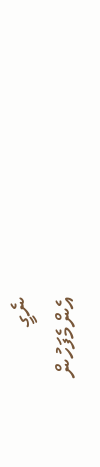ނެގީ
އެންމެފަހުން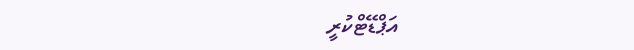އަޕްޑޭޓްކުރީ